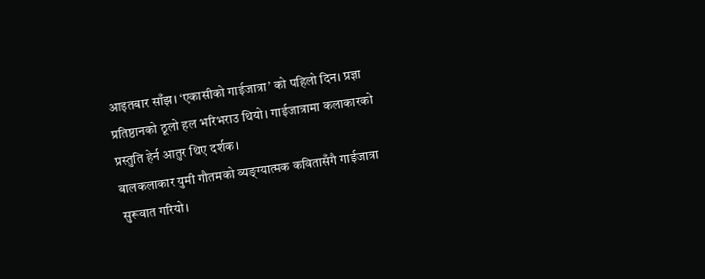आइतबार साँझ। ‘एकासीको गाईजात्रा’ को पहिलो दिन। प्रज्ञा प्रतिष्ठानको ठूलो हल भरिभराउ थियो। गाईजात्रामा कलाकारको प्रस्तुति हेर्न आतुर थिए दर्शक।
बालकलाकार युमी गौतमको व्यङ्ग्यात्मक कवितासँगै गाईजात्रा सुरूवात गरियो।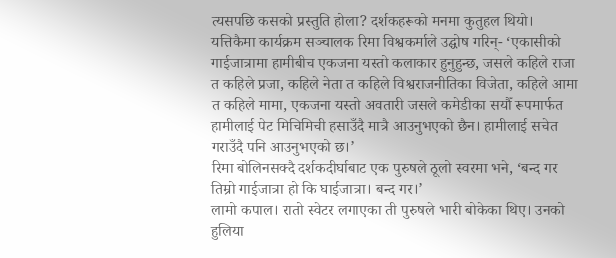त्यसपछि कसको प्रस्तुति होला? दर्शकहरूको मनमा कुतुहल थियो।
यत्तिकैमा कार्यक्रम सञ्चालक रिमा विश्वकर्माले उद्घोष गरिन्- ‘एकासीको गाईजात्रामा हामीबीच एकजना यस्तो कलाकार हुनुहुन्छ, जसले कहिले राजा त कहिले प्रजा, कहिले नेता त कहिले विश्वराजनीतिका विजेता, कहिले आमा त कहिले मामा, एकजना यस्तो अवतारी जसले कमेडीका सयौँ रूपमार्फत हामीलाई पेट मिचिमिची हसाउँदै मात्रै आउनुभएको छैन। हामीलाई सचेत गराउँदै पनि आउनुभएको छ।’
रिमा बोलिनसक्दै दर्शकदीर्घाबाट एक पुरुषले ठूलो स्वरमा भने, ‘बन्द गर तिम्रो गाईजात्रा हो कि घाईजात्रा। बन्द गर।’
लामो कपाल। रातो स्वेटर लगाएका ती पुरुषले भारी बोकेका थिए। उनको हुलिया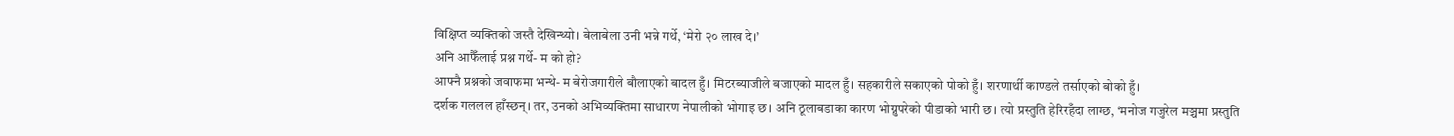विक्षिप्त व्यक्तिको जस्तै देखिन्थ्यो। बेलाबेला उनी भन्ने गर्थे, ‘मेरो २० लाख दे।’
अनि आफैँलाई प्रश्न गर्थे- म को हो?
आफ्नै प्रश्नको जवाफमा भन्थे- म बेरोजगारीले बौलाएको बादल हुँ। मिटरब्याजीले बजाएको मादल हुँ। सहकारीले सकाएको पोको हुँ। शरणार्थी काण्डले तर्साएको बोको हुँ।
दर्शक गललल हाँस्छन्। तर, उनको अभिव्यक्तिमा साधारण नेपालीको भोगाइ छ। अनि ठूलाबडाका कारण भोग्नुपरेको पीडाको भारी छ। त्यो प्रस्तुति हेरिरहँदा लाग्छ, ‘मनोज गजुरेल मञ्चमा प्रस्तुति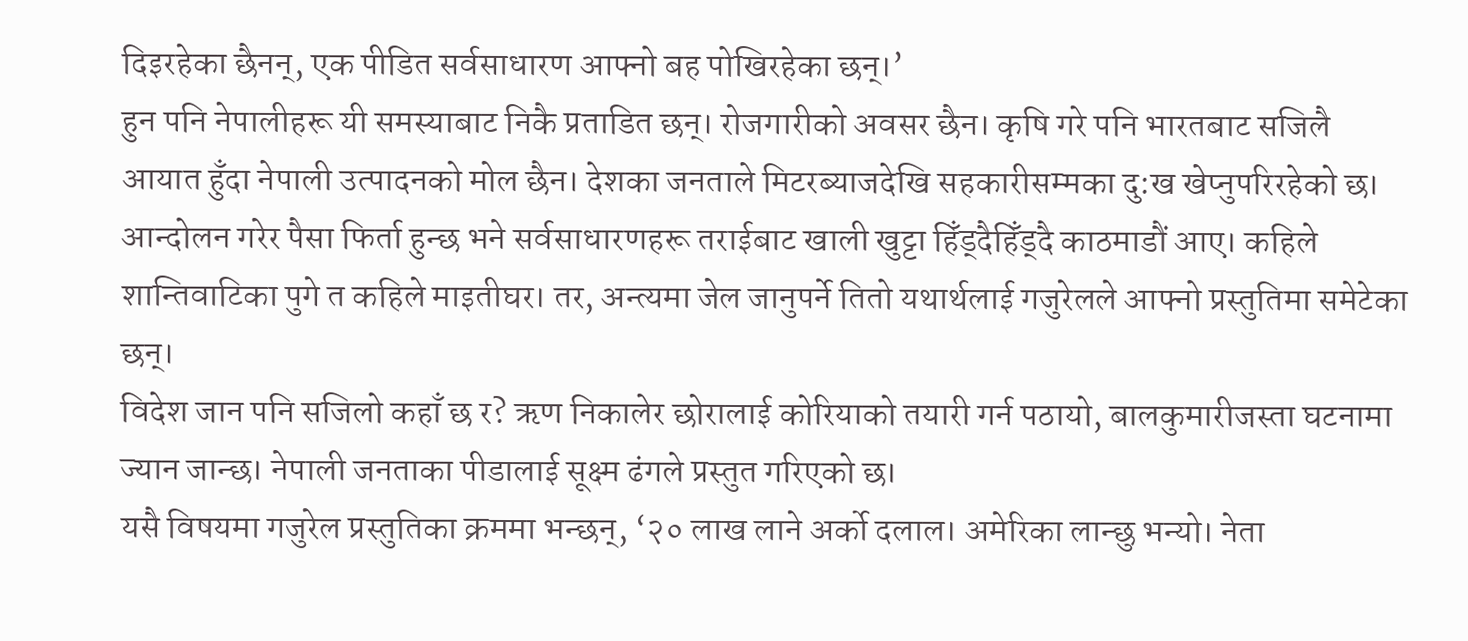दिइरहेका छैनन्, एक पीडित सर्वसाधारण आफ्नो बह पोखिरहेका छन्।’
हुन पनि नेपालीहरू यी समस्याबाट निकै प्रताडित छन्। रोजगारीको अवसर छैन। कृषि गरे पनि भारतबाट सजिलै आयात हुँदा नेपाली उत्पादनको मोल छैन। देशका जनताले मिटरब्याजदेखि सहकारीसम्मका दु:ख खेप्नुपरिरहेको छ।
आन्दोलन गरेर पैसा फिर्ता हुन्छ भने सर्वसाधारणहरू तराईबाट खाली खुट्टा हिँड्दैहिँड्दै काठमाडौं आए। कहिले शान्तिवाटिका पुगे त कहिले माइतीघर। तर, अन्त्यमा जेल जानुपर्ने तितो यथार्थलाई गजुरेलले आफ्नो प्रस्तुतिमा समेटेका छन्।
विदेश जान पनि सजिलो कहाँ छ र? ऋण निकालेर छोरालाई कोरियाको तयारी गर्न पठायो, बालकुमारीजस्ता घटनामा ज्यान जान्छ। नेपाली जनताका पीडालाई सूक्ष्म ढंगले प्रस्तुत गरिएको छ।
यसै विषयमा गजुरेल प्रस्तुतिका क्रममा भन्छन्, ‘२० लाख लाने अर्को दलाल। अमेरिका लान्छु भन्यो। नेता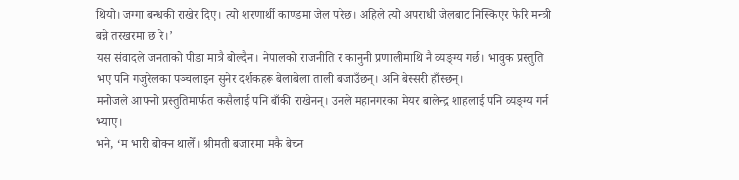थियो। जग्गा बन्धकी राखेर दिए। त्यो शरणार्थी काण्डमा जेल परेछ। अहिले त्यो अपराधी जेलबाट निस्किएर फेरि मन्त्री बन्ने तरखरमा छ रे।’
यस संवादले जनताको पीडा मात्रै बोल्दैन। नेपालको राजनीति र कानुनी प्रणालीमाथि नै व्यङ्ग्य गर्छ। भावुक प्रस्तुति भए पनि गजुरेलका पञ्चलाइन सुनेर दर्शकहरू बेलाबेला ताली बजाउँछन्। अनि बेस्सरी हाँस्छन्।
मनोजले आफ्नो प्रस्तुतिमार्फत कसैलाई पनि बाँकी राखेनन्। उनले महानगरका मेयर बालेन्द्र शाहलाई पनि व्यङ्ग्य गर्न भ्याए।
भने, ‘म भारी बोक्न थालेँ। श्रीमती बजारमा मकै बेच्न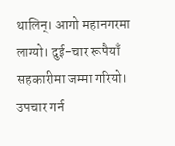थालिन्। आगो महानगरमा लाग्यो। दुई-चार रूपैयाँ सहकारीमा जम्मा गरियो। उपचार गर्न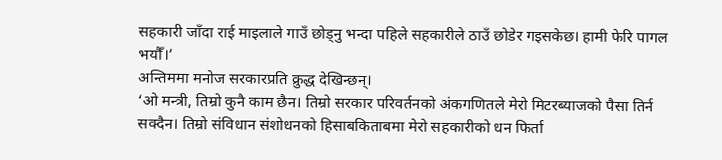सहकारी जाँदा राई माइलाले गाउँ छोड्नु भन्दा पहिले सहकारीले ठाउँ छोडेर गइसकेछ। हामी फेरि पागल भयौँ।’
अन्तिममा मनोज सरकारप्रति क्रुद्ध देखिन्छन्।
‘ओ मन्त्री, तिम्रो कुनै काम छैन। तिम्रो सरकार परिवर्तनको अंकगणितले मेरो मिटरब्याजको पैसा तिर्न सक्दैन। तिम्रो संविधान संशोधनको हिसाबकिताबमा मेरो सहकारीको धन फिर्ता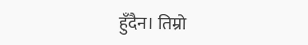हुँदैन। तिम्रो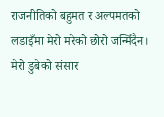राजनीतिको बहुमत र अल्पमतको लडाइँमा मेरो मरेको छोरो जन्मिँदैन। मेरो डुबेको संसार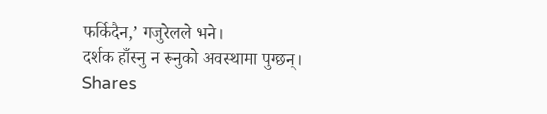फर्किदैन,’ गजुरेलले भने।
दर्शक हाँस्नु न रूनुको अवस्थामा पुग्छन्।
Shares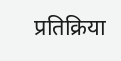प्रतिक्रिया